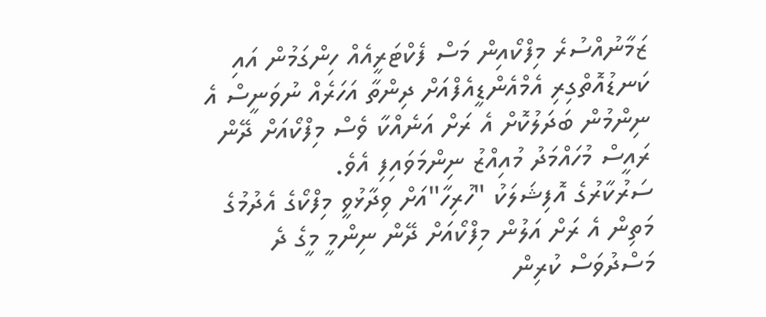ޒަމާނުއްސުރެ މިފްކޯއިން މަސް ފެކްޓަރީއެއް ހިންގަމުން އައި ކަނޑުއޮތްގިރި އެމްއެންޑީއެފްއަށް ދިންތާ އަހަރެއް ނުވަނީސް އެ ނިންމުން ބަދަލުކޮށް އެ ރަށް އަނެއްކާ ވެސް މިފްކޯއަށް ދޭން ރައީސް މުހައްމަދު މުއިއްޒު ނިންމަވައިފި އެވެ.
ސަރުކާރުގެ އޮފިޝަލަކު "ހުރިހާ"އަށް ވިދާޅުވީ މިފްކޯގެ އެދުމުގެ މަތިން އެ ރަށް އަލުން މިފްކޯއަށް ދޭން ނިންމީ މީގެ ދެ މަސްދުވަސް ކުރިން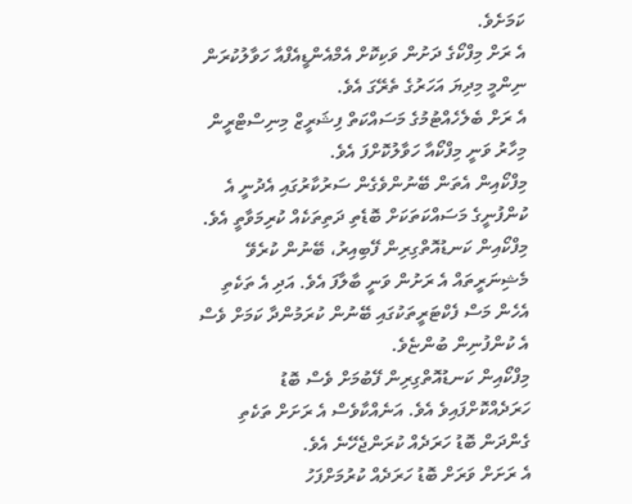ކަމަށެވެ.
އެ ރަށް މިފްކޯގެ ދަށުން ވަކިކޮށް އެމްއެންޑީއެފްއާ ހަވާލުކުރަން ނިންމީ މިދިޔަ އަހަރުގެ ތެރޭގަ އެވެ.
އެ ރަށް ބެލެހެއްޓުމުގެ މަސައްކަތް ފިޝަރީޒް މިނިސްޓްރީން މިހާރު ވަނީ މިފްކޯއާ ހަވާލުކޮށްފަ އެވެ.
މިފްކޯއިން އެތަން ބޭނުންވެގެން ސަރުކާރުގައި އެދުނީ އެ ކުންފުނީގެ މަސައްކަތަކަށް ބޮޑެތި ދަތިތަކެއް ކުރިމަވާތީ އެވެ.
މިފްކޯއިން ކަނޑުއޮތްގިރިން ފޭބިއިރު، ބޭނުން ކުރެވޭ މެޝިނަރީތައް އެ ރަށުން ވަނީ ބާލާފަ އެވެ. އަދި އެ ތަކެތި އެހެން މަސް ފެކްޓަރީތަކުގައި ބޭނުން ކުރަމުންދާ ކަމަށް ވެސް އެ ކުންފުނިން ބުންޏެވެ.
މިފްކޯއިން ކަނޑުއޮތްގިރިން ފޭބުމަށް ވެސް ބޮޑު ހަރަދެއްކޮށްފައިވެ އެވެ. އަނެއްކާވެސް އެ ރަށަށް ތަކެތި ގެންދަން ބޮޑު ހަރަދެއް ކުރަންޖެހޭނެ އެވެ.
އެ ރަށަށް ވަރަށް ބޮޑު ހަރަދެއް ކުރުމަށްފަހު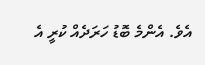އެވެ. އެންމެ ބޮޑު ހަރަދެއް ކުރީ އެ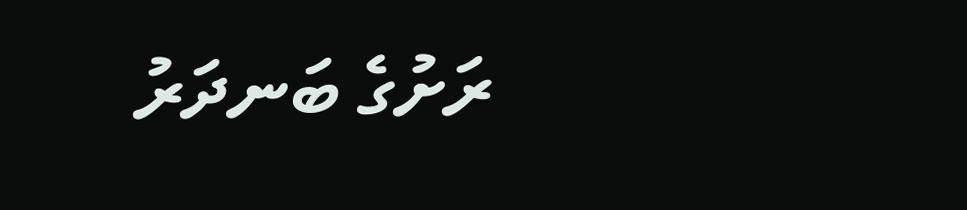ރަށުގެ ބަނދަރު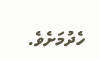ހެދުމަށެވެ.